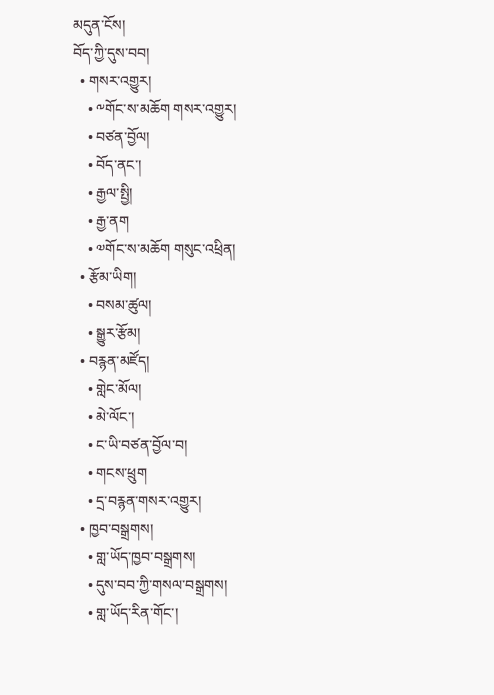མདུན་ངོས།
བོད་ཀྱི་དུས་བབ།
  • གསར་འགྱུར།
    • ༸གོང་ས་མཆོག གསར་འགྱུར།
    • བཙན་བྱོལ།
    • བོད་ནང་།
    • རྒྱལ་སྤྱི།
    • རྒྱ་ནག
    • ༧གོང་ས་མཆོག གསུང་འཕྲིན།
  • རྩོམ་ཡིག།
    • བསམ་ཚུལ།
    • སྒྱུར་རྩོམ།
  • བརྙན་མཛོད།
    • གླེང་མོལ།
    • མེ་ལོང་།
    • ང་ཡི་བཙན་བྱོལ་བ།
    • གངས་ཕྲུག
    • དྲ་བརྙན་གསར་འགྱུར།
  • ཁྱབ་བསྒྲགས།
    • གླ་ཡོད་ཁྱབ་བསྒྲགས།
    • དུས་བབ་ཀྱི་གསལ་བསྒྲགས།
    • གླ་ཡོད་རིན་གོང་།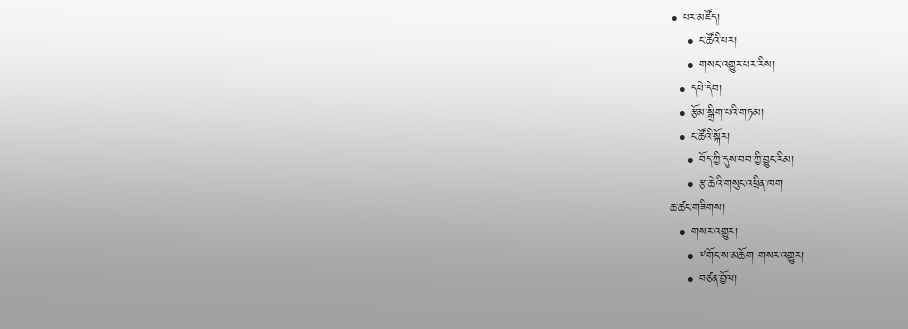• པར་མཛོད།
    • ང་ཚོའི་པར།
    • གསང་འགྱུར་པར་རིས།
  • དཔེ་དེབ།
  • རྩོམ་སྒྲིག་པའི་གཏམ།
  • ང་ཚོའི་སྐོར།
    • བོད་ཀྱི་དུས་བབ་ཀྱི་བྱུང་རིམ།
    • རྩ་ཆེའི་གསུང་འཕྲིན་ཁག
ཆ་ཚང་གཟིགས།
  • གསར་འགྱུར།
    • ༸གོང་ས་མཆོག གསར་འགྱུར།
    • བཙན་བྱོལ།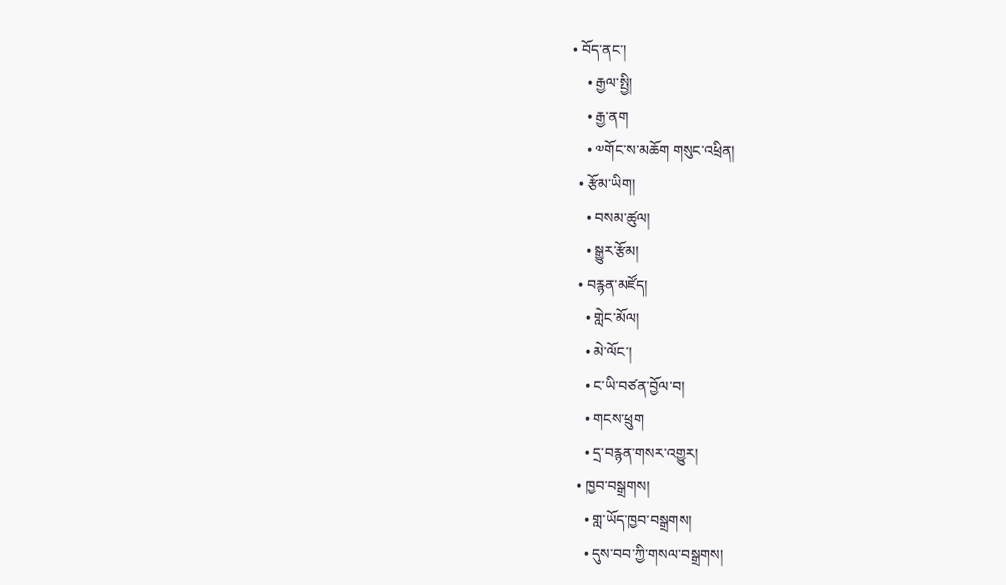• བོད་ནང་།
    • རྒྱལ་སྤྱི།
    • རྒྱ་ནག
    • ༧གོང་ས་མཆོག གསུང་འཕྲིན།
  • རྩོམ་ཡིག།
    • བསམ་ཚུལ།
    • སྒྱུར་རྩོམ།
  • བརྙན་མཛོད།
    • གླེང་མོལ།
    • མེ་ལོང་།
    • ང་ཡི་བཙན་བྱོལ་བ།
    • གངས་ཕྲུག
    • དྲ་བརྙན་གསར་འགྱུར།
  • ཁྱབ་བསྒྲགས།
    • གླ་ཡོད་ཁྱབ་བསྒྲགས།
    • དུས་བབ་ཀྱི་གསལ་བསྒྲགས།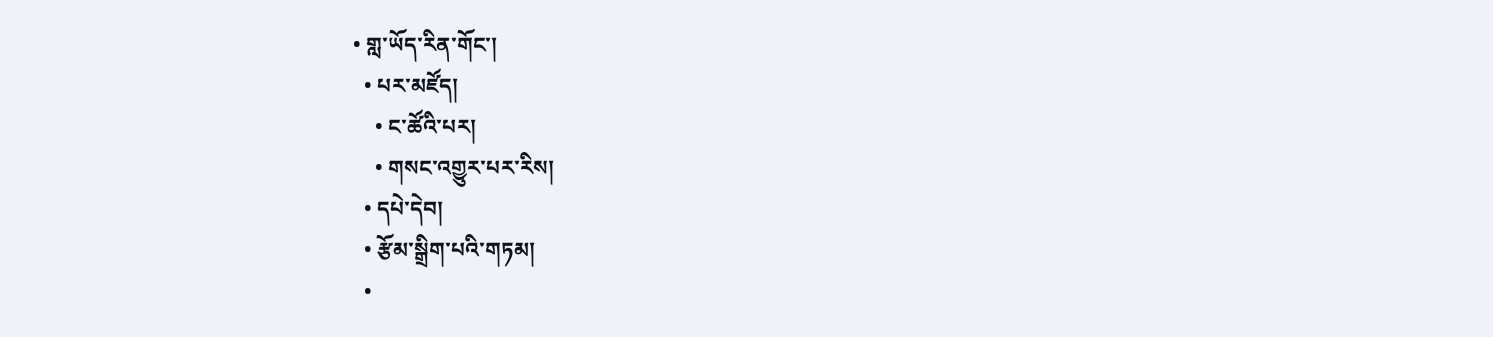• གླ་ཡོད་རིན་གོང་།
  • པར་མཛོད།
    • ང་ཚོའི་པར།
    • གསང་འགྱུར་པར་རིས།
  • དཔེ་དེབ།
  • རྩོམ་སྒྲིག་པའི་གཏམ།
  •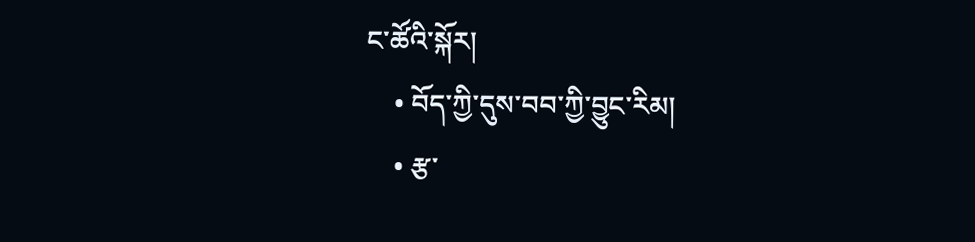ང་ཚོའི་སྐོར།
    • བོད་ཀྱི་དུས་བབ་ཀྱི་བྱུང་རིམ།
    • རྩ་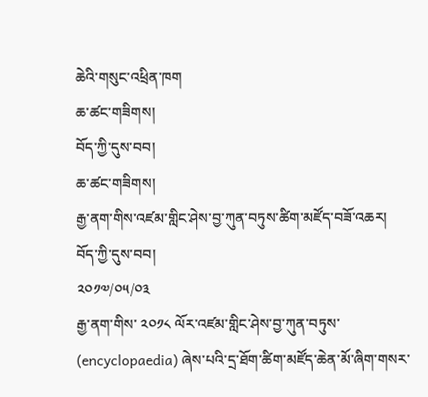ཆེའི་གསུང་འཕྲིན་ཁག
ཆ་ཚང་གཟིགས།
བོད་ཀྱི་དུས་བབ།
ཆ་ཚང་གཟིགས།
རྒྱ་ནག་གིས་འཛམ་གླིང་ཤེས་བྱ་ཀུན་བཏུས་ཚིག་མཛོད་བཟོ་འཆར།
བོད་ཀྱི་དུས་བབ།
༢༠༡༧/༠༥/༠༣
རྒྱ་ནག་གིས་ ༢༠༡༨ ལོར་འཛམ་གླིང་ཤེས་བྱ་ཀུན་བཏུས་ (encyclopaedia) ཞེས་པའི་དྲ་ཐོག་ཚིག་མཛོད་ཆེན་མོ་ཞིག་གསར་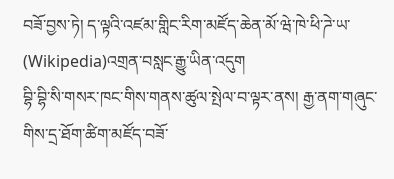བཟོ་བྱས་ཏེ། ད་ལྟའི་འཛམ་གླིང་རིག་མཛོད་ཆེན་མོ་ཝེ་ཁེ་ཕི་ཌེ་ཡ་ (Wikipedia)འགྲན་བསླང་རྒྱུ་ཡིན་འདུག
བྷི་བྷི་སི་གསར་ཁང་གིས་གནས་ཚུལ་སྤེལ་བ་ལྟར་ནས། རྒྱ་ནག་གཞུང་གིས་དྲ་ཐོག་ཚིག་མཛོད་བཟོ་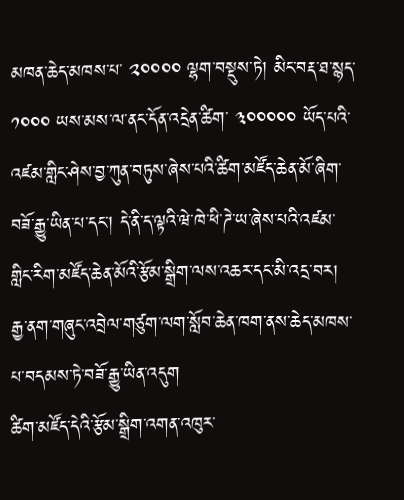མཁན་ཆེད་མཁས་པ་ ༢༠༠༠༠ ལྷག་བསྡུས་ཏེ། མིང་བརྡ་ཐ་སྙད་ ༡༠༠༠ ཡས་མས་ལ་ནང་དོན་འདྲེན་ཚིག་ ༣༠༠༠༠༠ ཡོད་པའི་འཛམ་གླིང་ཤེས་བྱ་ཀུན་བཏུས་ཞེས་པའི་ཚིག་མཛོད་ཆེན་མོ་ཞིག་བཟོ་རྒྱུ་ཡིན་པ་དང་། དེ་ནི་ད་ལྟའི་ཝེ་ཁེ་ཕི་ཌེ་ཡ་ཞེས་པའི་འཛམ་གླིང་རིག་མཛོད་ཆེན་མོའི་རྩོམ་སྒྲིག་ལས་འཆར་དང་མི་འདྲ་བར། རྒྱ་ནག་གཞུང་འབྲེལ་གཙུག་ལག་སློབ་ཆེན་ཁག་ནས་ཆེད་མཁས་པ་བདམས་ཏེ་བཟོ་རྒྱུ་ཡིན་འདུག
ཚིག་མཛོད་དེའི་རྩོམ་སྒྲིག་འགན་འཁུར་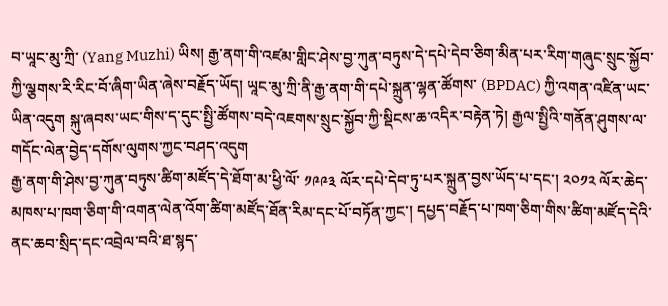བ་ཡཱང་མུ་ཀྲི་ (Yang Muzhi) ཡིས། རྒྱ་ནག་གི་འཛམ་གླིང་ཤེས་བྱ་ཀུན་བཏུས་དེ་དཔེ་དེབ་ཅིག་མིན་པར་རིག་གཞུང་སྲུང་སྐྱོབ་ཀྱི་ལྕགས་རི་རིང་བོ་ཞིག་ཡིན་ཞེས་བརྗོད་ཡོད། ཡཱང་མུ་ཀྲི་ནི་རྒྱ་ནག་གི་དཔེ་སྐྲུན་ལྷན་ཚོགས་ (BPDAC) ཀྱི་འགན་འཛིན་ཡང་ཡིན་འདུག སྐུ་ཞབས་ཡང་གིས་ད་དུང་སྤྱི་ཚོགས་བདེ་འཇགས་སྲུང་སྐྱོབ་ཀྱི་སྡིངས་ཆ་འདིར་བརྟེན་ཏེ། རྒྱལ་སྤྱིའི་གནོན་ཤུགས་ལ་གདོང་ལེན་བྱེད་དགོས་ལུགས་ཀྱང་བཤད་འདུག
རྒྱ་ནག་གི་ཤེས་བྱ་ཀུན་བཏུས་ཚིག་མཛོད་དེ་ཐོག་མ་ཕྱི་ལོ་ ༡༩༩༣ ལོར་དཔེ་དེབ་ཏུ་པར་སྐྲུན་བྱས་ཡོད་པ་དང་། ༢༠༡༢ ལོར་ཆེད་མཁས་པ་ཁག་ཅིག་གི་འགན་ལེན་འོག་ཚིག་མཛོད་ཐོན་རིམ་དང་པོ་བཏོན་ཀྱང་། དཔྱད་བརྗོད་པ་ཁག་ཅིག་གིས་ཚིག་མཛོད་དེའི་ནང་ཆབ་སྲིད་དང་འབྲེལ་བའི་ཐ་སྙད་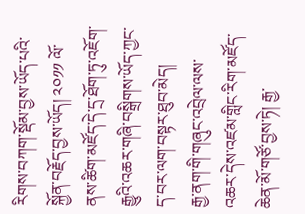རིགས་བཀག་སྡོམ་བྱས་ཡོད་པའི་སྐྱོན་བརྗོད་བྱས་ཡོད། ༢༠༡༡ ལོ་ནས་ཚིག་མཛོད་དེ་དྲ་ཐོག་ཏུ་འཇོག་རྒྱུའི་འཆར་གཞི་བསྒྲིགས་ཡོད་ཀྱང་ད་བར་ལག་བསྟར་ཐུབ་མེད།
རྒྱ་ནག་གི་གཞུང་འབྲེལ་ལས་འཆར་དེས་འཛམ་གླིང་རིག་མཛོད་ཆེན་མོ་གཙོ་བྱས་ཏེ། རྒྱ་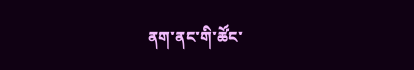ནག་ནང་གི་ཚོང་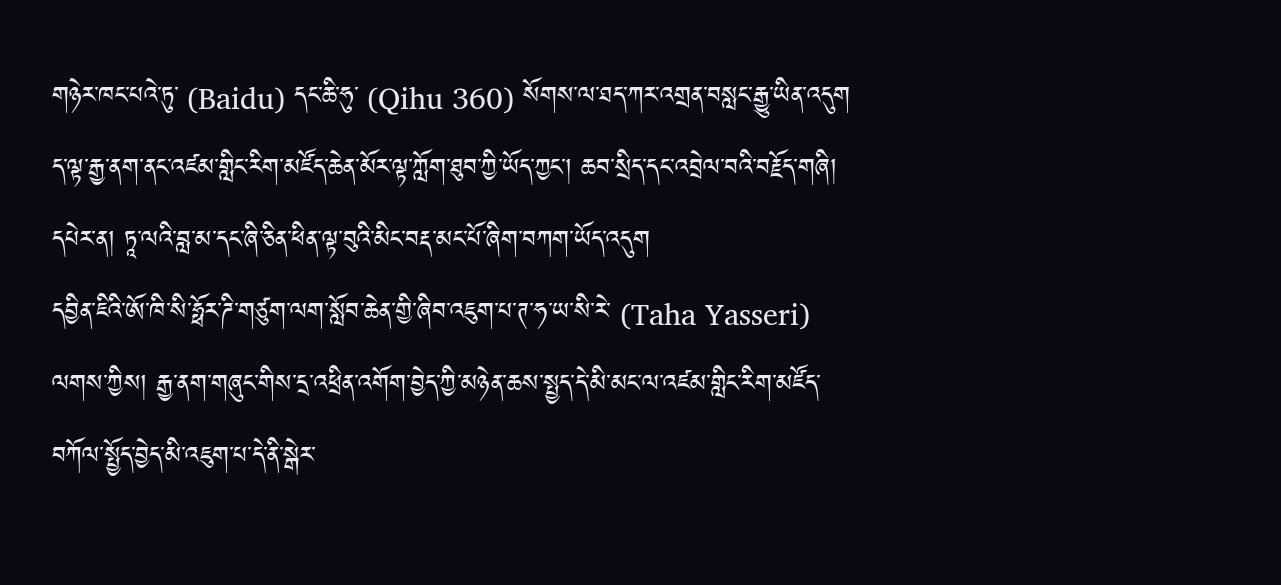གཉེར་ཁང་པའེ་ཏུ་ (Baidu) དང་ཆི་ཧུ་ (Qihu 360) སོགས་ལ་ཐད་ཀར་འགྲན་བསླང་རྒྱུ་ཡིན་འདུག ད་ལྟ་རྒྱ་ནག་ནང་འཛམ་གླིང་རིག་མཛོད་ཆེན་མོར་ལྟ་ཀློག་ཐུབ་ཀྱི་ཡོད་ཀྱང་། ཆབ་སྲིད་དང་འབྲེལ་བའི་བརྗོད་གཞི། དཔེར་ན། ཏཱ་ལའི་བླ་མ་དང་ཞི་ཅིན་ཕིན་ལྟ་བུའི་མིང་བརྡ་མང་པོ་ཞིག་བཀག་ཡོད་འདུག
དབྱིན་ཇིའི་ཨོ་ཁི་སི་ཧྥོར་ཌི་གཙུག་ལག་སློབ་ཆེན་གྱི་ཞིབ་འཇུག་པ་ཊ་ཧ་ཡ་སི་རེ་ (Taha Yasseri) ལགས་ཀྱིས། རྒྱ་ནག་གཞུང་གིས་དྲ་འཕྲིན་འགོག་བྱེད་ཀྱི་མཉེན་ཆས་སྤྱད་དེ་མི་མང་ལ་འཛམ་གླིང་རིག་མཛོད་བཀོལ་སྤྱོད་བྱེད་མི་འཇུག་པ་དེ་ནི་སྒེར་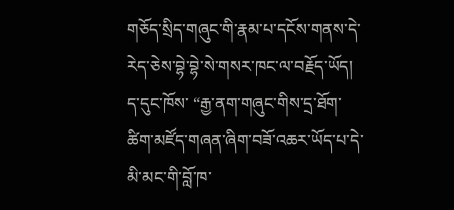གཅོད་སྲིད་གཞུང་གི་རྣམ་པ་དངོས་གནས་དེ་རེད་ཅེས་བྷེ་བྷེ་སེ་གསར་ཁང་ལ་བརྗོད་ཡོད། ད་དུང་ཁོས་ “རྒྱ་ནག་གཞུང་གིས་དྲ་ཐོག་ཚིག་མཛོད་གཞན་ཞིག་བཟོ་འཆར་ཡོད་པ་དེ་མི་མང་གི་བློ་ཁ་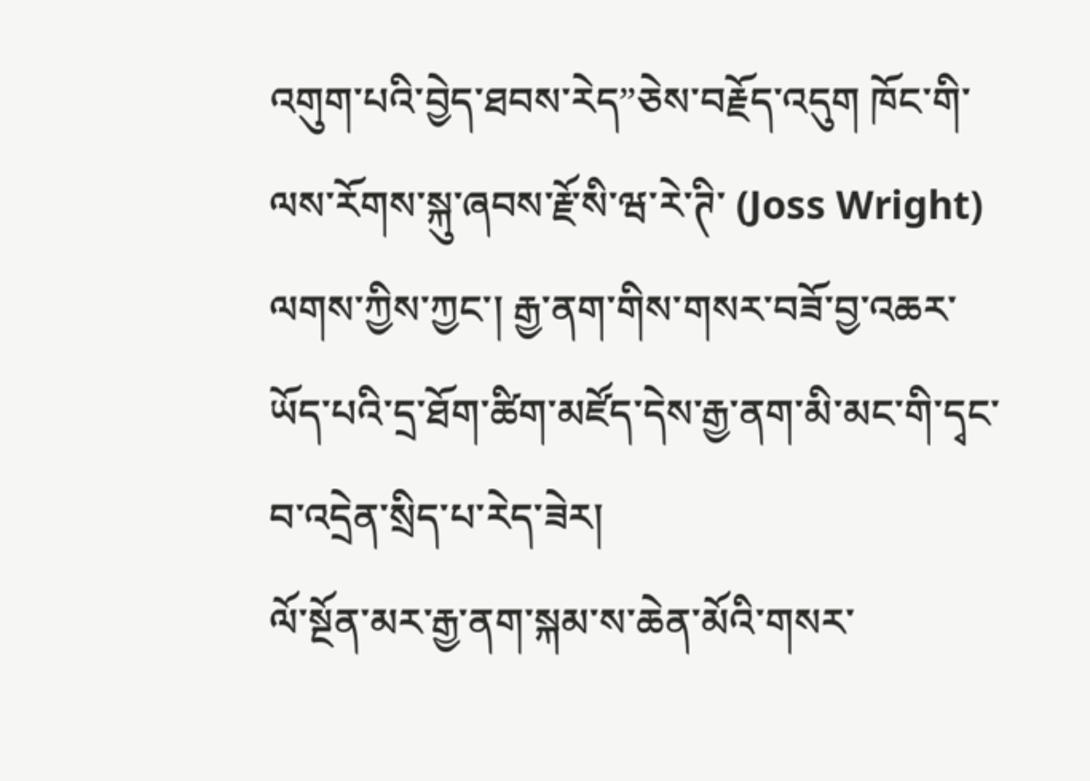འགུག་པའི་བྱེད་ཐབས་རེད”ཅེས་བརྗོད་འདུག ཁོང་གི་ལས་རོགས་སྐུ་ཞབས་རྗོ་སི་ཝ་རེ་ཊི་ (Joss Wright) ལགས་ཀྱིས་ཀྱང་། རྒྱ་ནག་གིས་གསར་བཟོ་བྱ་འཆར་ཡོད་པའི་དྲ་ཐོག་ཚིག་མཛོད་དེས་རྒྱ་ནག་མི་མང་གི་དྭང་བ་འདྲེན་སྲིད་པ་རེད་ཟེར།
ལོ་སྔོན་མར་རྒྱ་ནག་སྐམ་ས་ཆེན་མོའི་གསར་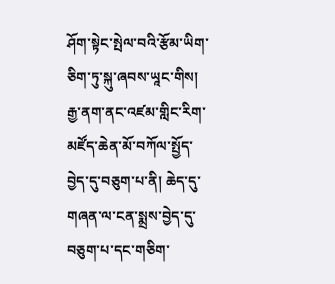ཤོག་སྟེང་སྤེལ་བའི་རྩོམ་ཡིག་ཅིག་ཏུ་སྐུ་ཞབས་ཡཱང་གིས། རྒྱ་ནག་ནང་འཛམ་གླིང་རིག་མཛོད་ཆེན་མོ་བཀོལ་སྤྱོད་བྱེད་དུ་བཅུག་པ་ནི། ཆེད་དུ་གཞན་ལ་ངན་སྨྲས་བྱེད་དུ་བཅུག་པ་དང་གཅིག་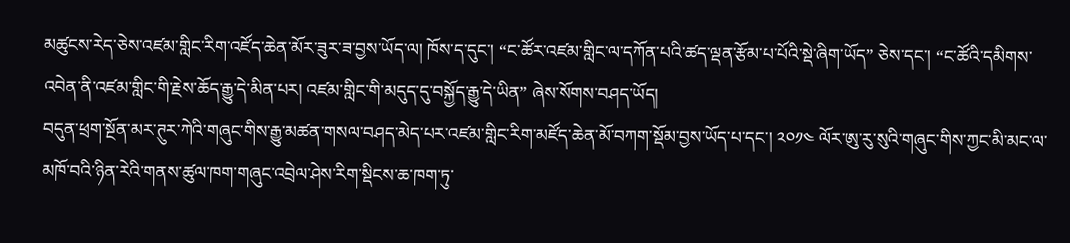མཚུངས་རེད་ཅེས་འཛམ་གླིང་རིག་འཛོད་ཆེན་མོར་ཟུར་ཟ་བྱས་ཡོད་ལ། ཁོས་ད་དུང་། “ང་ཚོར་འཛམ་གླིང་ལ་དཀོན་པའི་ཚད་ལྡན་རྩོམ་པ་པོའི་སྡེ་ཞིག་ཡོད” ཅེས་དང་། “ང་ཚོའི་དམིགས་འབེན་ནི་འཛམ་གླིང་གི་རྗེས་ཆོད་རྒྱུ་དེ་མིན་པར། འཛམ་གླིང་གི་མདུད་དུ་བསྐྱོད་རྒྱུ་དེ་ཡིན” ཞེས་སོགས་བཤད་ཡོད།
བདུན་ཕྲག་སྔོན་མར་ཊུར་ཀེའི་གཞུང་གིས་རྒྱུ་མཚན་གསལ་བཤད་མེད་པར་འཛམ་གླིང་རིག་མཛོད་ཆེན་མོ་བཀག་སྡོམ་བྱས་ཡོད་པ་དང་། ༢༠༡༤ ལོར་ཨུ་རུ་སུའི་གཞུང་གིས་ཀྱང་མི་མང་ལ་མཁོ་བའི་ཉིན་རེའི་གནས་ཚུལ་ཁག་གཞུང་འབྲེལ་ཤེས་རིག་སྡིངས་ཆ་ཁག་ཏུ་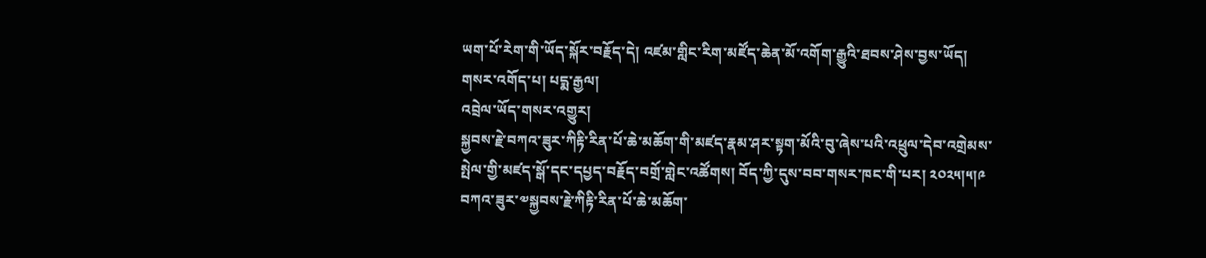ཡག་པོ་རེག་གི་ཡོད་སྐོར་བརྗོད་དེ། འཛམ་གླིང་རིག་མཛོད་ཆེན་མོ་འགོག་རྒྱུའི་ཐབས་ཤེས་བྱས་ཡོད།
གསར་འགོད་པ། པདྨ་རྒྱལ།
འབྲེལ་ཡོད་གསར་འགྱུར།
སྐྱབས་རྗེ་བཀའ་ཟུར་ཀིརྟི་རིན་པོ་ཆེ་མཆོག་གི་མཛད་རྣམ་ཤར་སྟག་མོའི་བུ་ཞེས་པའི་འཕྲུལ་དེབ་འགྲེམས་སྤེལ་གྱི་མཛད་སྒོ་དང་དཔྱད་བརྗོད་བགྲོ་གླེང་འཚོགས། བོད་ཀྱི་དུས་བབ་གསར་ཁང་གི་པར། ༢༠༢༥།༥།༩
བཀའ་ཟུར་༧སྐྱབས་རྗེ་ཀིརྟི་རིན་པོ་ཆེ་མཆོག་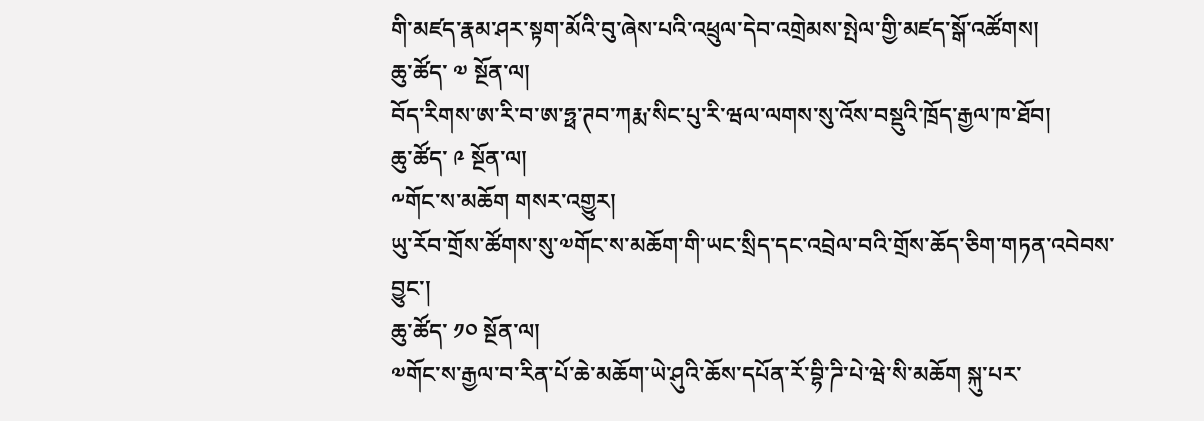གི་མཛད་རྣམ་ཤར་སྟག་མོའི་བུ་ཞེས་པའི་འཕྲུལ་དེབ་འགྲེམས་སྤེལ་གྱི་མཛད་སྒོ་འཚོགས།
ཆུ་ཚོད་ ༧ སྔོན་ལ།
བོད་རིགས་ཨ་རི་བ་ཨ་ཧྥ་ཊབ་ཀརྨ་སིང་པུ་རི་ཝལ་ལགས་སུ་འོས་བསྡུའི་ཁྲོད་རྒྱལ་ཁ་ཐོབ།
ཆུ་ཚོད་ ༩ སྔོན་ལ།
༸གོང་ས་མཆོག གསར་འགྱུར།
ཡུ་རོབ་གྲོས་ཚོགས་སུ་༧གོང་ས་མཆོག་གི་ཡང་སྲིད་དང་འབྲེལ་བའི་གྲོས་ཆོད་ཅིག་གཏན་འབེབས་བྱུང་།
ཆུ་ཚོད་ ༡༠ སྔོན་ལ།
༧གོང་ས་རྒྱལ་བ་རིན་པོ་ཆེ་མཆོག་ཡེ་ཤུའི་ཆོས་དཔོན་རོ་བྷི་ཌི་པེ་ཝེ་སི་མཆོག སྐུ་པར་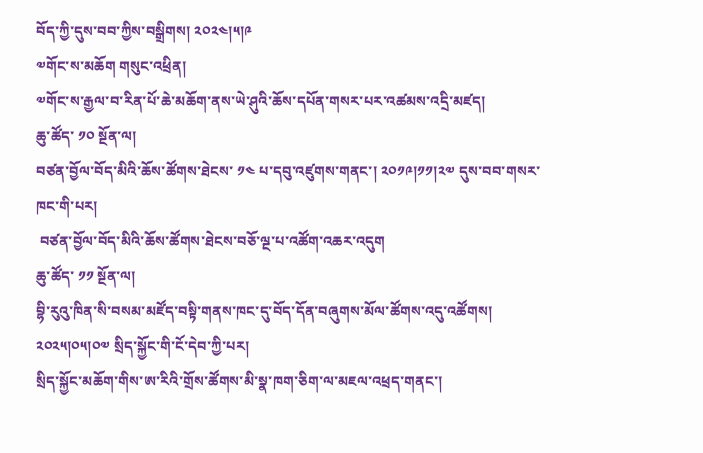བོད་ཀྱི་དུས་བབ་ཀྱིས་བསྒྲིགས། ༢༠༢༤།༥།༩
༧གོང་ས་མཆོག གསུང་འཕྲིན།
༧གོང་ས་རྒྱལ་བ་རིན་པོ་ཆེ་མཆོག་ནས་ཡེ་ཤུའི་ཆོས་དཔོན་གསར་པར་འཚམས་འདྲི་མཛད།
ཆུ་ཚོད་ ༡༠ སྔོན་ལ།
བཙན་བྱོལ་བོད་མིའི་ཆོས་ཚོགས་ཐེངས་ ༡༤ པ་དབུ་འཛུགས་གནང་། ༢༠༡༩།༡༡།༢༧ དུས་བབ་གསར་ཁང་གི་པར།
 བཙན་བྱོལ་བོད་མིའི་ཆོས་ཚོགས་ཐེངས་བཅོ་ལྔ་པ་འཚོག་འཆར་འདུག
ཆུ་ཚོད་ ༡༡ སྔོན་ལ།
བྷི་རུའུ་ཁིན་སི་བསམ་མཛོད་བསྟི་གནས་ཁང་དུ་བོད་དོན་བཞུགས་མོལ་ཚོགས་འདུ་འཚོགས། ༢༠༢༥།༠༥།༠༧ སྲིད་སྐྱོང་གི་ངོ་དེབ་ཀྱི་པར།
སྲིད་སྐྱོང་མཆོག་གིས་ཨ་རིའི་གྲོས་ཚོགས་མི་སྣ་ཁག་ཅིག་ལ་མཇལ་འཕྲད་གནང་།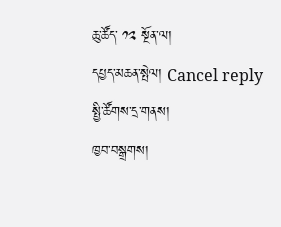ཆུ་ཚོད་ ༡༢ སྔོན་ལ།
དཔྱད་མཆན་སྤེལ། Cancel reply
སྤྱི་ཚོགས་དྲ་གནས།
ཁྱབ་བསྒྲགས།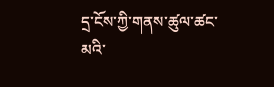དྲ་ངོས་ཀྱི་གནས་ཚུལ་ཚང་མའི་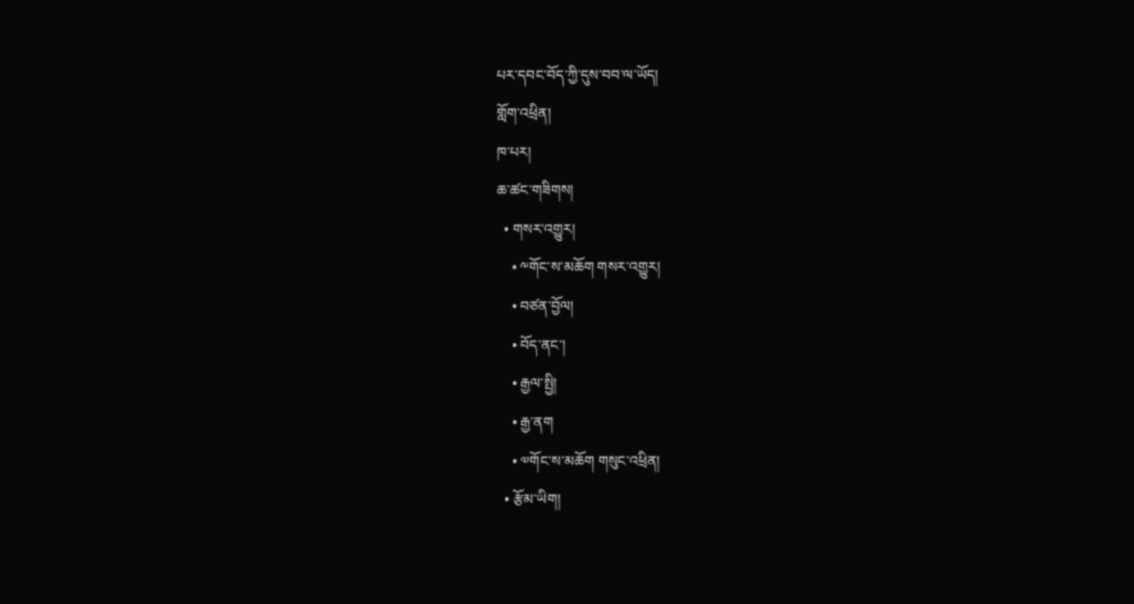པར་དབང་བོད་ཀྱི་དུས་བབ་ལ་ཡོད།
གློག་འཕྲིན།
ཁ་པར།
ཆ་ཚང་གཟིགས།
  • གསར་འགྱུར།
    • ༸གོང་ས་མཆོག གསར་འགྱུར།
    • བཙན་བྱོལ།
    • བོད་ནང་།
    • རྒྱལ་སྤྱི།
    • རྒྱ་ནག
    • ༧གོང་ས་མཆོག གསུང་འཕྲིན།
  • རྩོམ་ཡིག།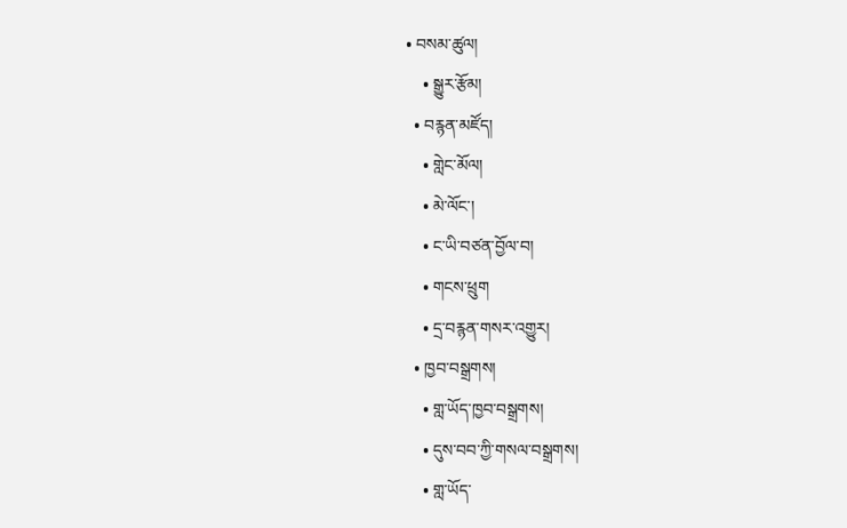• བསམ་ཚུལ།
    • སྒྱུར་རྩོམ།
  • བརྙན་མཛོད།
    • གླེང་མོལ།
    • མེ་ལོང་།
    • ང་ཡི་བཙན་བྱོལ་བ།
    • གངས་ཕྲུག
    • དྲ་བརྙན་གསར་འགྱུར།
  • ཁྱབ་བསྒྲགས།
    • གླ་ཡོད་ཁྱབ་བསྒྲགས།
    • དུས་བབ་ཀྱི་གསལ་བསྒྲགས།
    • གླ་ཡོད་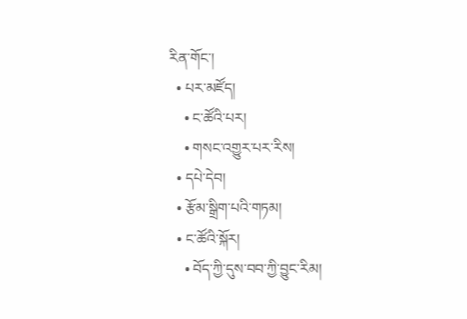རིན་གོང་།
  • པར་མཛོད།
    • ང་ཚོའི་པར།
    • གསང་འགྱུར་པར་རིས།
  • དཔེ་དེབ།
  • རྩོམ་སྒྲིག་པའི་གཏམ།
  • ང་ཚོའི་སྐོར།
    • བོད་ཀྱི་དུས་བབ་ཀྱི་བྱུང་རིམ།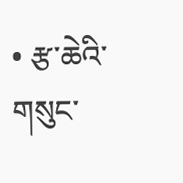• རྩ་ཆེའི་གསུང་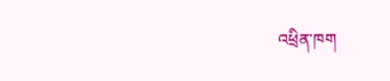འཕྲིན་ཁག